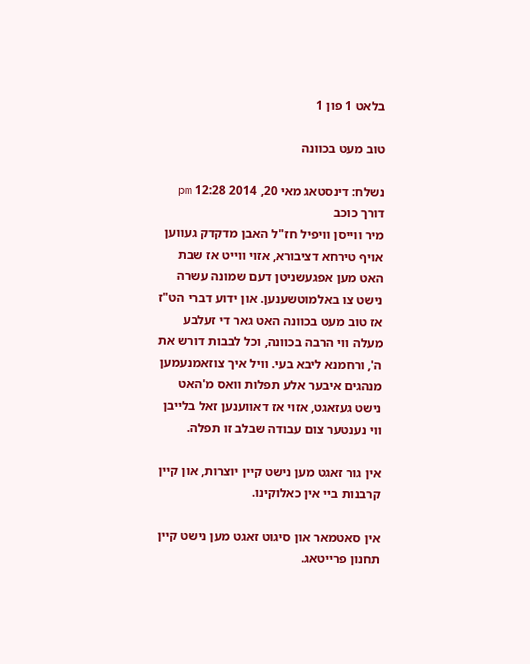בלאט 1 פון 1

טוב מעט בכוונה

נשלח: דינסטאג מאי 20, 2014 12:28 pm
דורך כוכב
מיר ווייסן וויפיל חז"ל האבן מדקדק געווען אויף טירחא דציבורא, אזוי ווייט אז שבת האט מען אפגעשניטן דעם שמונה עשרה נישט צו באלמוטשענען. און ידוע דברי הט"ז אז טוב מעט בכוונה האט גאר די זעלבע מעלה ווי הרבה בכוונה, וכל לבבות דורש את ה', ורחמנא ליבא בעי. וויל איך צוזאמנעמען מנהגים איבער אלע תפלות וואס מ'האט נישט געזאגט, אזוי אז דאווענען זאל בלייבן ווי נענטער צום עבודה שבלב זו תפלה.

אין גור זאגט מען נישט קיין יוצרות, און קיין קרבנות ביי אין כאלוקינו.

אין סאטמאר און סיגוט זאגט מען נישט קיין תחנון פרייטאג.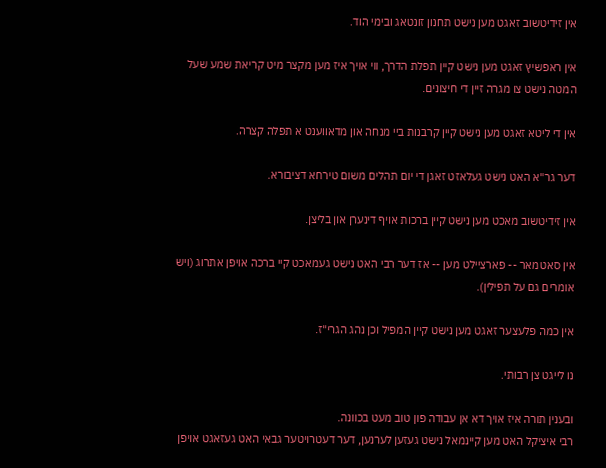אין זידיטשוב זאגט מען נישט תחנון זונטאג ובימי הוד.

אין ראפשיץ זאגט מען נישט קיין תפלת הדרך, ווי אויך איז מען מקצר מיט קריאת שמע שעל המטה נישט צו מגרה זיין די חיצונים.

אין די ליטא זאגט מען נישט קיין קרבנות ביי מנחה און מדאווענט א תפלה קצרה.

דער גר"א האט נישט געלאזט זאגן די יום תהלים משום טירחא דציבורא.

אין זידיטשוב מאכט מען נישט קיין ברכות אויף דינערן און בליצן.

אין סאטמאר -- פארציילט מען -- אז דער רבי האט נישט געמאכט קיי ברכה אויפן אתרוג (ויש אומרים גם על תפילין).

אין כמה פלעצער זאגט מען נישט קיין המפיל וכן נהג הגרי"ז.

נו לייגט צן רבותי.

ובענין תורה איז אויך דא אן עבודה פון טוב מעט בכוונה.
רבי איציקל האט מען קיינמאל נישט געזען לערנען, דער דעטרויטער גבאי האט געזאגט אויפן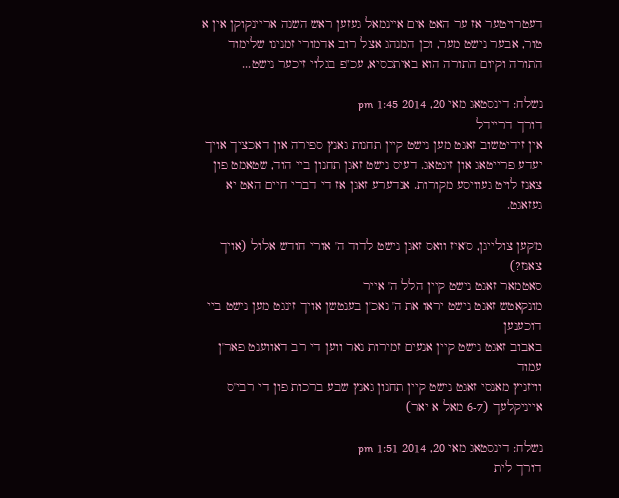דעטרויטער אז ער האט אים איינמאל געזען ראש השנה אריינקוקן אין א טור, אבער נישט מער, וכן המנהג אצל רוב אדמורי זמנינו שלימוד התורה וקיום התורה הוא באיתכסיא, עכ"פ בגלוי זיכער נישט...

נשלח: דינסטאג מאי 20, 2014 1:45 pm
דורך דריידל
אין זידיטשוב זאגט מען נישט קיין תחנות גאנץ ספירה און דאכציך אויך יעדע פרייטאג און זינטאג. דעיס נישט זאגן תחנון ביי הוד, שטאמט פון צאנז לויט געוויסע מקורות. אנדערע זאגן אז די דברי חיים האט יא געזאגט.

מ'קען צולייגן, ס'איז וואס זאגן נישט לדוד ה' אורי חודש אלול (אויך צאנז?)
סאטמאר זאגט נישט קיין הלל ה' אייר
מונקאטש זאגט נישט יראו את ה' נאכ'ן בענטשן אויך זינגט מען נישט ביי דוכענען
באבוב זאגט נישט קיין אנעים זמירות נאר ווען די רב דאווענט פאר'ן עמוד
וויזניץ מאנסי זאגט נישט קיין תחנון גאנץ שבע ברכות פון די רבי'ס אייניקלעך (6-7 מאל א יאר)

נשלח: דינסטאג מאי 20, 2014 1:51 pm
דורך לית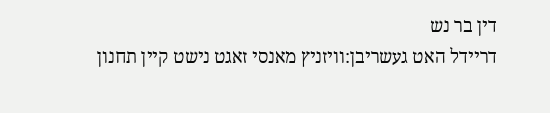דין בר נש
דריידל האט געשריבן:וויזניץ מאנסי זאגט נישט קיין תחנון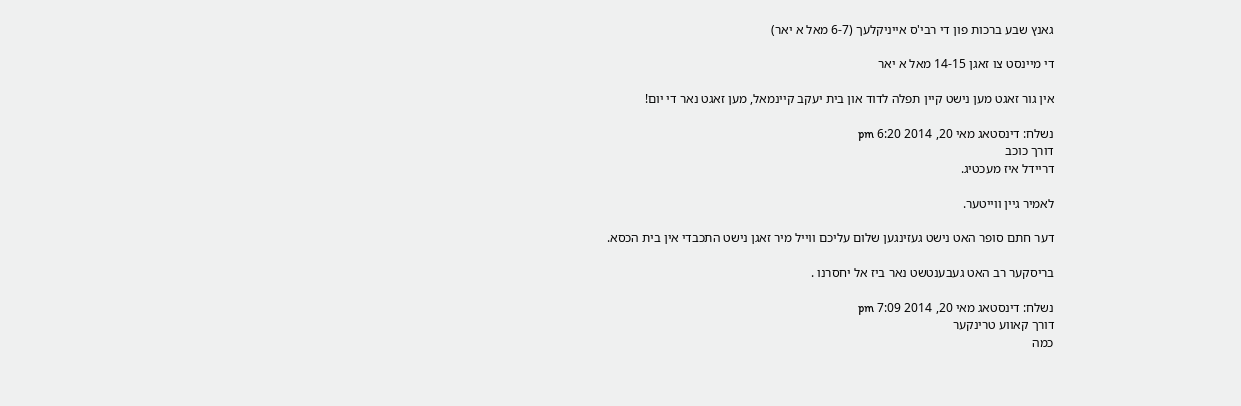גאנץ שבע ברכות פון די רבי'ס אייניקלעך (6-7 מאל א יאר)

די מיינסט צו זאגן 14-15 מאל א יאר

אין גור זאגט מען נישט קיין תפלה לדוד און בית יעקב קיינמאל, מען זאגט נאר די יום!

נשלח: דינסטאג מאי 20, 2014 6:20 pm
דורך כוכב
דריידל איז מעכטיג.

לאמיר גיין ווייטער.

דער חתם סופר האט נישט געזינגען שלום עליכם ווייל מיר זאגן נישט התכבדי אין בית הכסא.

בריסקער רב האט געבענטשט נאר ביז אל יחסרנו .

נשלח: דינסטאג מאי 20, 2014 7:09 pm
דורך קאווע טרינקער
כמה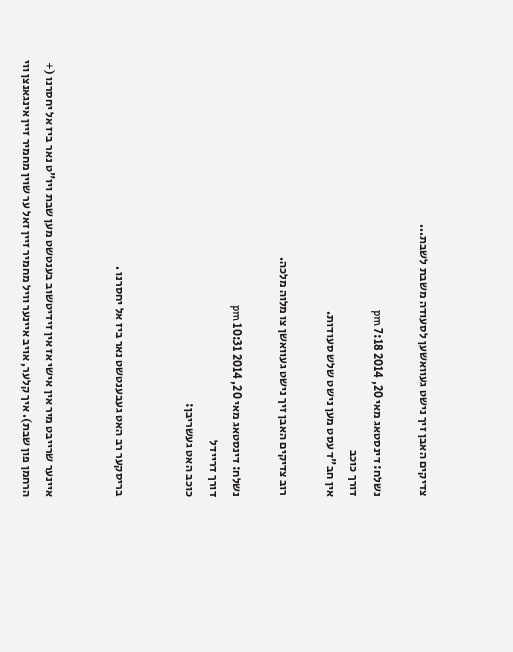צדיקים האבן זיך נישט געוואשען לסעודה משבת לשבת...

נשלח: דינסטאג מאי 20, 2014 7:18 pm
דורך כוכב
אין חב"ד עסט מען נישט שלש סעודות.

רוב צדיקים האבן זיך נישט געוואשן צו מלוה מלכה.

נשלח: דינסטאג מאי 20, 2014 10:31 pm
דורך דריידל
כוכב האט געשריבן:


בריסקער רב האט געבענטשט נאר ביז אל יחסרנו .


איינער שרייבט מיר אין אישי אז אין זידיטשוב בענטשט מען שבת ויו"ט נאר ביז אל יחסרנו (+ הרחמן פון שבת). איך קלער, אויב איינער וויל מחמיר זיין זאל ער שוין מחמיר זיין אינגאנצן ווי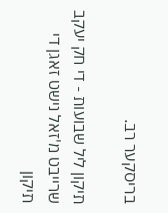בריסקער רב.

תיקון ליל שבועות - די חק יעקב שרייבט מ'זאל נישט זאגן די תיקון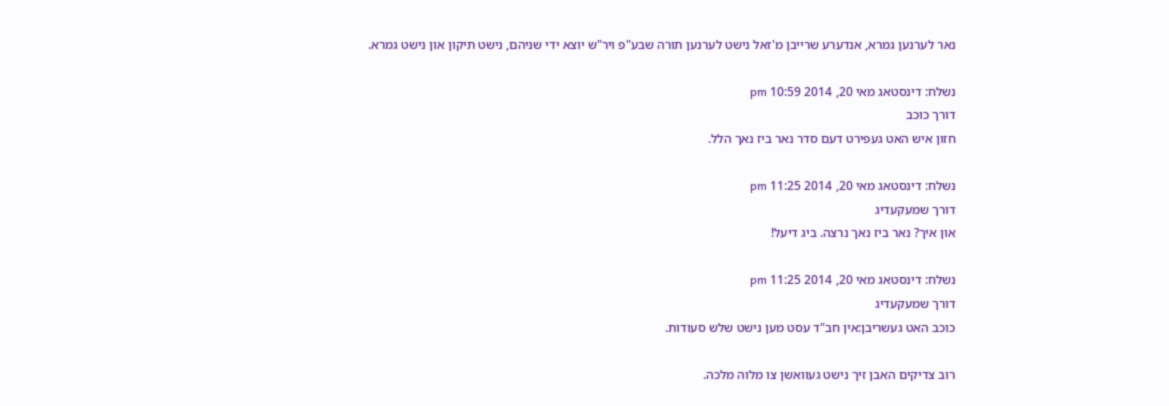נאר לערנען גמרא, אנדערע שרייבן מ'זאל נישט לערנען תורה שבע"פ ויר"ש יוצא ידי שניהם, נישט תיקון און נישט גמרא.

נשלח: דינסטאג מאי 20, 2014 10:59 pm
דורך כוכב
חזון איש האט געפירט דעם סדר נאר ביז נאך הלל.

נשלח: דינסטאג מאי 20, 2014 11:25 pm
דורך שמעקעדיג
און איך? נאר ביז נאך נרצה. ביג דיעל!

נשלח: דינסטאג מאי 20, 2014 11:25 pm
דורך שמעקעדיג
כוכב האט געשריבן:אין חב"ד עסט מען נישט שלש סעודות.

רוב צדיקים האבן זיך נישט געוואשן צו מלוה מלכה.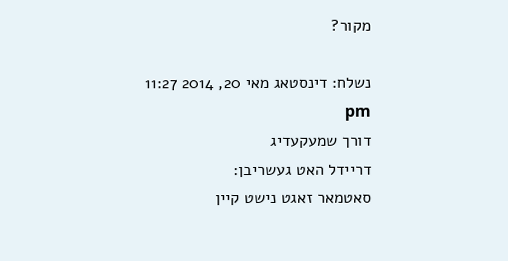מקור?

נשלח: דינסטאג מאי 20, 2014 11:27 pm
דורך שמעקעדיג
דריידל האט געשריבן:
סאטמאר זאגט נישט קיין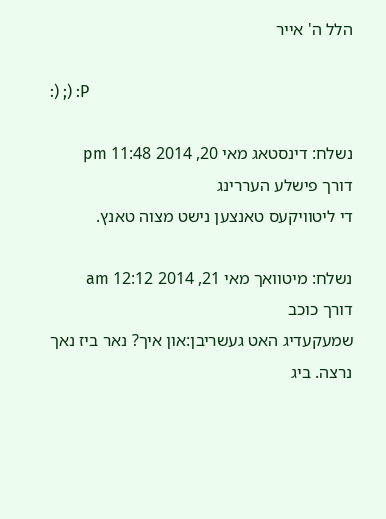הלל ה' אייר

:) ;) :P

נשלח: דינסטאג מאי 20, 2014 11:48 pm
דורך פישלע העררינג
די ליטוויקעס טאנצען נישט מצוה טאנץ.

נשלח: מיטוואך מאי 21, 2014 12:12 am
דורך כוכב
שמעקעדיג האט געשריבן:און איך? נאר ביז נאך נרצה. ביג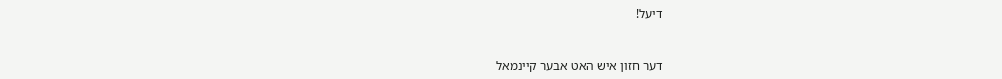דיעל!


דער חזון איש האט אבער קיינמאל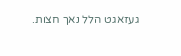געזאגט הלל נאך חצות.